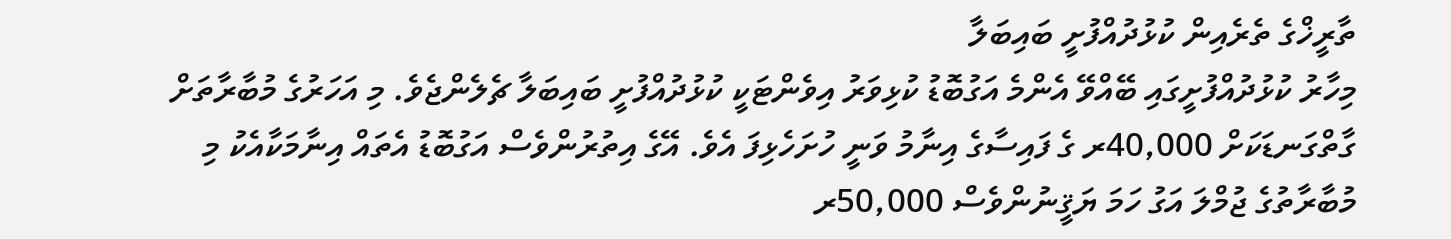ތާރީޚްގެ ތެރެއިން ކުޅުދުއްފުށީ ބައިބަލާ
މިހާރު ކުޅުދުއްފުށީގައި ބޭއްވޭ އެންމެ އަގުބޮޑު ކުޅިވަރު އިވެންޓަކީ ކުޅުދުއްފުށީ ބައިބަލާ ޗެލެންޖެވެ. މި އަހަރުގެ މުބާރާތަށް ގާތްގަނޑަކަށް 40,000ރ ގެ ފައިސާގެ އިނާމު ވަނީ ހުށަހެޅިފަ އެވެ. އޭގެ އިތުރުންވެސް އަގުބޮޑު އެތައް އިނާމަކާއެކު މި މުބާރާތުގެ ޖުމްލަ އަގު ހަމަ ޔަޤީނުންވެސް 50,000ރ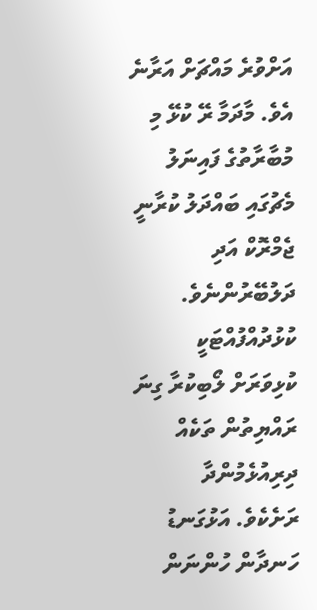އަށްވުރެ މައްޗަށް އަރާނެ އެވެ. މާދަމާ ރޭ ކުޅޭ މި މުބާރާތުގެ ފައިނަލު މެޗުގައި ބައްދަލު ކުރާނީ ޖެމްރޮކް އަދި ދަލުބޭރުންނެވެ.
ކުޅުދުއްފުއްޓަކީ ކުޅިވަރަށް ލޯބިކުރާ ގިނަ ރައްޔިތުން ތަކެއް ދިރިއުޅެމުންދާ ރަށެކެވެ. އަޅުގަނޑު ހަނދާން ހުންނަން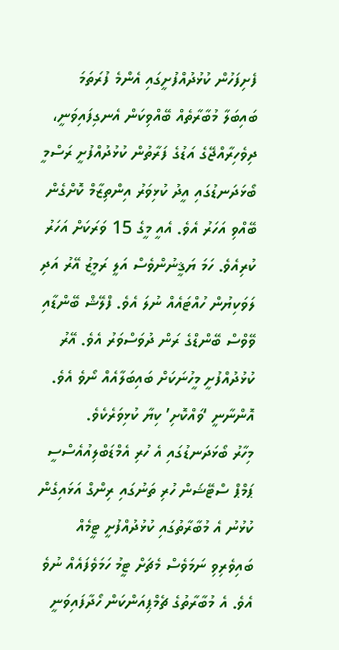ފެށިފަހުން ކުޅުދުއްފުށީގައި އެންމެ ފުރަތަމަ ބައިބަލާ މުބާރާތެއް ބޭއްވިކަން އެނގިފައިވަނީ، ދިވެހިރާއްޖޭގެ އަޑުގެ ފަރާތުން ކުޅުދުއްފުށީ ރަސްމީ ބޯޅަދަނޑުގައި އީދު ކުޅިވަރު އިންތިޒާމް ކޮށްގެން ބޭއްވި އަހަރު އެވެ. އެއީ މީގެ 15 ވަރަކަށް އަހަރު ކުރިއެވެ. ހަމަ ޔަޤީނުންވެސް އަލީ ރަމީޒު އޭރު އަދި ލަވަކިޔުން ހުއްޓައެއް ނުލަ އެވެ. ފްލޭޝް ބޭންޑާއި ވޭވްސް ބޭންޑްގެ ރަން ދުވަސްވަރު އެވެ. އޭރު ކުޅުދުއްފުށީ މީހުނަކަށް ބައިބަލާއެއް ނޯވެ އެވެ. އޮންނާނީ ‘ވައްކޮށި’ ކިޔާ ކުޅިވަރެކެވެ.
މިހާރު ބޯޅަދަނޑުގައި އެ ހުރި އެމްޑަބްލިއުއެސްސީ ޕަމްޕް ސްޓޭޝަން ހުރި ތަނުގައި ރިންގް އަޅައިގެން ކުޅުނު އެ މުބާރާތުގައި ކުޅުދުއްފުށީ ޓީމެއް ބައިވެރިވި ނަމަވެސް މެޗަށް ޓީމު ހަމަވެފައެއް ނުވެ އެވެ. އެ މުބާރާތުގެ ޗެމްޕިއަންކަން ހޯދާފައިވަނީ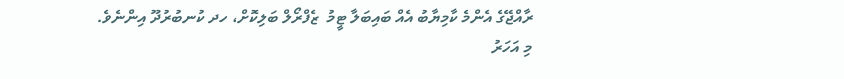ރާއްޖޭގެ އެންމެ ކާމިޔާބު އެއް ބައިބަލާ ޓީމު  ޒެފްރޯލް ބަލިކޮށް، ހދ ކުނބުރުދޫ އިންނެވެ.
މި އަހަރު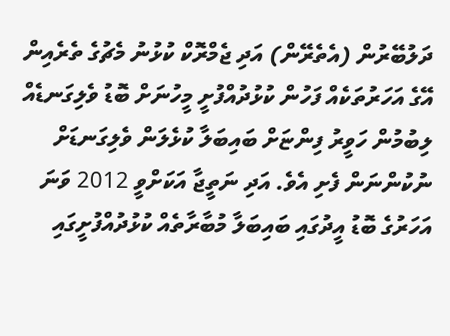ދަލުބޭރުން (އެތެރޭން) އަދި ޖެމްރޮކް ކުޅުނު މެޗުގެ ތެރެއިން
އޭގެ އަހަރުތަކެއް ފަހުން ކުޅުދުއްފުށީ މީހުނަށް ބޮޑު ވެލިގަނޑެއް ލިބުމުން ހަވީރު ފިންޏަށް ބައިބަލާ ކުޅެލަން ވެލިގަނޑަށް ނުކުންނަން ފެށި އެވެ. އަދި ނަތީޖާ އަކަށްވީ 2012 ވަނަ އަހަރުގެ ބޮޑު އީދުގައި ބައިބަލާ މުބާރާތެއް ކުޅުދުއްފުށީގައި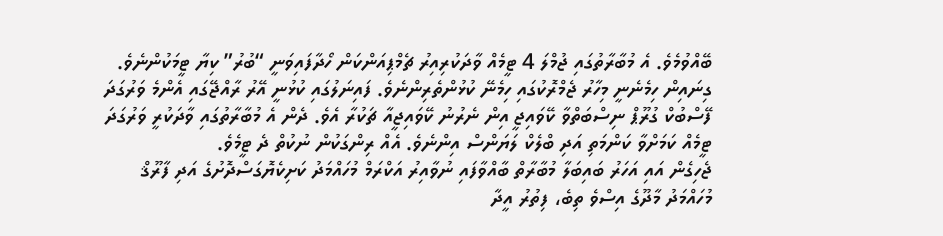ބޭއްވުމެވެ. އެ މުބާރާތުގައި ޖުމްލަ 4 ޓީމެއް ވާދަކުރިއިރު ޗެމްޕިއަންކަން ހޯދާފައިވަނީ “ބުރު” ކިޔާ ޓީމަކުންނެވެ. ގިނައިން ހިމެނެނީ މިހާރު ޖެމްރޮކުގައި ހިމެނޭ ކުޅުންތެރިންނެވެ. ފައިނަލުގައި ކުޅުނީ އޭރު ރާއްޖޭގައި އެންމެ ވަރުގަދަ ފޭސްބުކް ގުރޫޕް ނިސްބަތްވާ ކޭވައިޖީ އިން ނެރުނު ކޭވައިޖީއާ ޗަކުރާ އެވެ. ދެން އެ މުބާރާތުގައި ވާދަކުރީ ވަރުގަދަ ޓީމެއް ކަމަށްވާ ކަންމަތި އަދި ބްލެކް ލަޔަންސް އިންނެވެ. އެއް ރިންގަކުން ނުކުތް ދެ ޓީމެވެ.
ޖެހިގެން އައި އަހަރު ބައިބަލާ މުބާރާތް ބާއްވާފައި ނުވާއިރު އަކްރަމް މުހައްމަދު ކަށިކެޔޮގަސްދޮށުގެ އަދި ފާރޫޤް މުހައްމަދު މާދޫގެ އިސްވެ ތިބެ، ފިތުރު އީދާ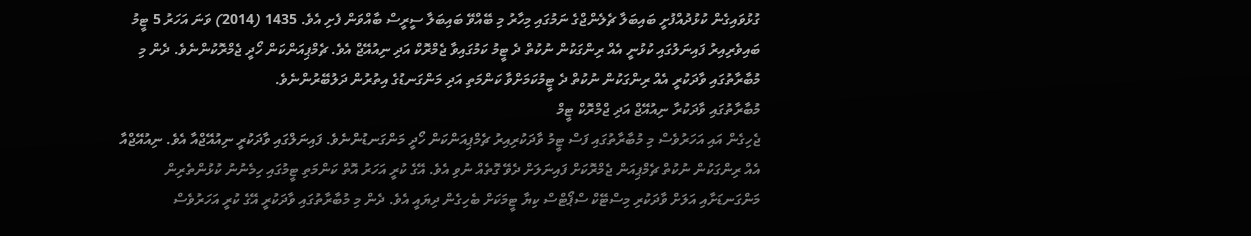ގުޅުވައިގެން ކުޅުދުއްފުށީ ބައިބަލާ ޗެލެންޖްގެ ނަމުގައި މިހާރު މި ބޭއްވޭ ބައިބަލާ ސީރީސް ބާއްވަން ފެށި އެވެ. 1435 (2014) ވަނަ އަހަރު 5 ޓީމު ބައިވެރިއިރު ފައިނަލުގައި ކުޅުނީ އެއް ރިންގަކުން ނުކުތް ދެ ޓީމު ކަމުގައިވާ ޖެމްރޮކް އަދި ނިއުއޭޖް އެވެ. ޗެމްޕިއަންކަން ހޯދީ ޖެމްރޮކުންނެވެ. ދެން މި މުބާރާތުގައި ވާދަކުރީ އެއް ރިންގަކުން ނުކުތް ދެ ޓީމުކަމަށްވާ ކަންމަތި އަދި މަންގަނޑުގެ އިތުރުން ދަލުބޭރުންނެވެ.
މުބާރާތުގައި ވާދަކުރާ ނިއުއޭޖް އަދި ޖްމްރޮކް ޓީމް
ޖެހިގެން އައި އަހަރުވެސް މި މުބާރާތުގައި ފަސް ޓީމު ވާދަކުރިއިރު ޗެމްޕިއަންކަން ހޯދީ މަންގަނޑުންނެވެ. ފައިނަލްގައި ވާދަކުރީ ނިއުއޭޖްއާ އެވެ. ނިއުއޭޖްއާ އެއް ރިންގަކުން ނުކުތް ޗެމްޕިއަން ޖެމްރޮކަށް ފައިނަލަށް ދެވޭ ގޮތެއް ނުވި އެވެ. އޭގެ ކުރީ އަހަރު އޮތް ކަންމަތި ޓީމުގައި ހިމެނުނު ކުޅުންތެރިން މަންގަނޑަށާއި އަލަށް ވާދަކުރި މިސްޓޭކް ސްޕޯޓްސް ކިޔާ ޓީމަކަށް ބެހިގެން ދިޔައީ އެވެ. ދެން މި މުބާރާތުގައި ވާދަކުރީ އޭގެ ކުރީ އަހަރުވެސް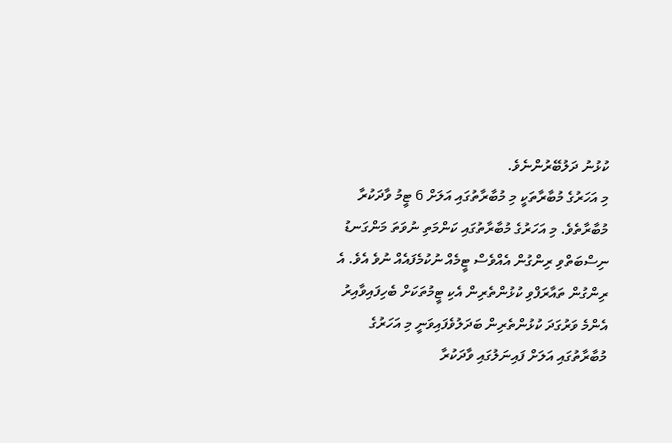ކުޅުނު ދަލުބޭރުންނެވެ.
މި އަހަރުގެ މުބާރާތަކީ މި މުބާރާތުގައި އަލަށް 6 ޓީމު ވާދަކުރާ މުބާރާތެވެ. މި އަހަރުގެ މުބާރާތުގައި ކަންމަތި ނުވަތަ މަންގަނޑު ނިސްބަތްވި ރިންގުން އެއްވެސް ޓީމެއް ނުކުމެފައެއް ނުވެ އެވެ. އެ ރިންގުން ތައާރަފްވި ކުޅުންތެރިން އެކި ޓީމުތަކަށް ބެހިފައިވާއިރު އެންމެ ވަރުގަދަ ކުޅުންތެރިން ބަދަލުވެފައިވަނީ މި އަހަރުގެ މުބާރާތުގައި އަލަށް ފައިނަލުގައި ވާދަކުރާ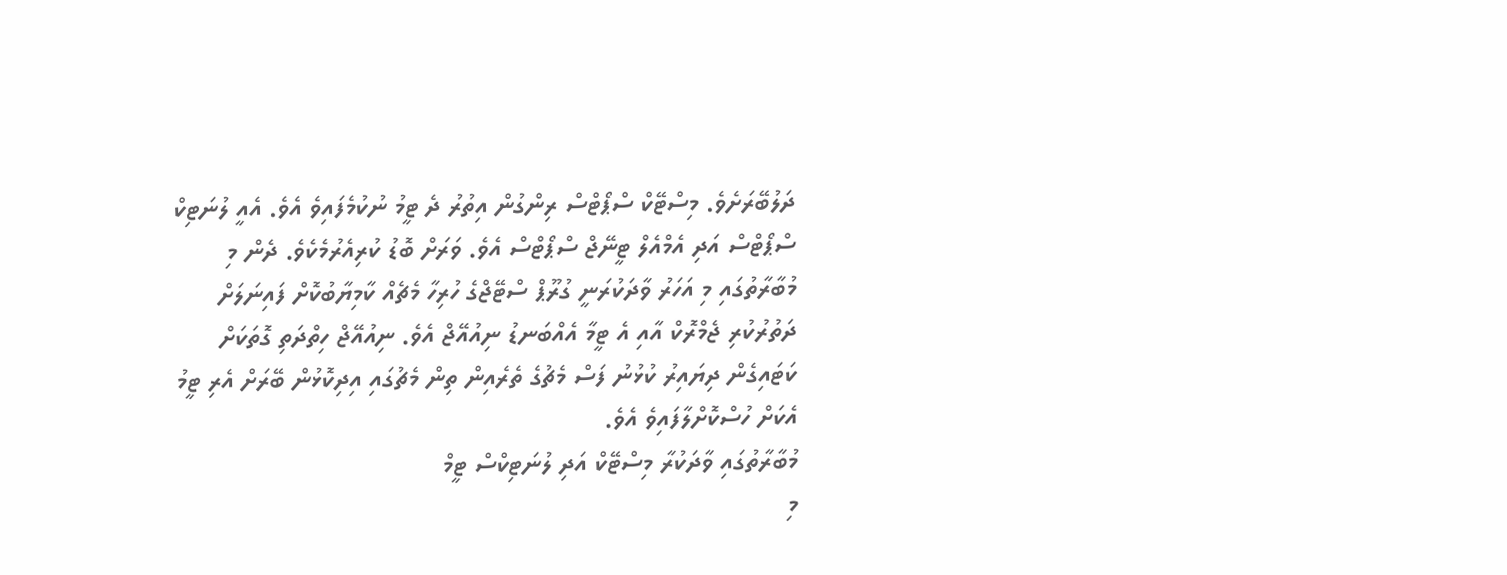ދަލުބޭރަށެވެ. މިސްޓޭކް ސްޕޯޓްސް ރިންގުން އިތުރު ދެ ޓީމު ނުކުމެފައިވެ އެވެ. އެއީ ލުނަޓިކް ސްޕޯޓްސް އަދި އެމްއެލް ޓީނޭޖް ސްޕޯޓްސް އެވެ. ވަރަށް ބޮޑު ކުރިއެރުމެކެވެ. ދެން މި މުބާރާތުގައި މި އަހަރު ވާދަކުރަނީ ގުރޫޕް ސްޓޭޖްގެ ހުރިހާ މެޗެއް ކާމިޔާބުކޮށް ފައިނަލަށް ދަތުރުކުރި ޖެމްރޮކް އާއި އެ ޓީމާ އެއްބަނޑު ނިއުއޭޖް އެވެ. ނިއުއޭޖް ހިތްދަތި ގޮތަކަށް ކަޓައިގެން ދިޔައިރު ކުޅުނު ފަސް މެޗުގެ ތެރެއިން ތިން މެޗުގައި އިދިކޮޅުން ބޭރަށް އެރި ޓީމު އެކަށް ހުސްކޮށްލާފައިވެ އެވެ.
މުބާރާތުގައި ވާދަކުރާ މިސްޓޭކް އަދި ލުނަޓިކްސް ޓީމް
މި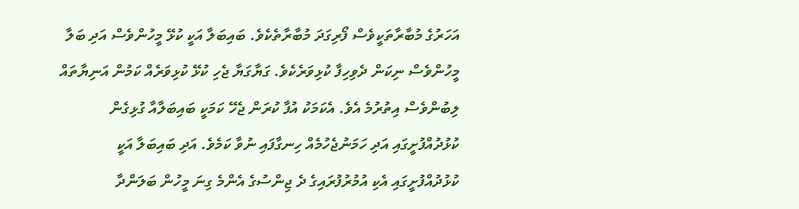އަހަރުގެ މުބާރާތަކީވެސް ފޯރިގަދަ މުބާރާތެކެވެ. ބައިބަލާ އަކީ ކުޅޭ މީހުންވެސް އަދި ބަލާ މީހުންވެސް ނިކަން ދެވިހިފާ ކުޅިވަރެކެވެ. ގަޔާގަޔާ ޖެހި ކުޅޭ ކުޅިވަރެއް ކަމުން އަނިޔާތައް ލިބުންވެސް އިތުރުމެ އެވެ. އެކަމަކު އުފާ ކުރަން ޖެހޭ ކަމަކީ ބައިބަލާއާ ގުޅިގެން ކުޅުދުއްފުށީގައި އަދި ހަމަނުޖެހުމެއް ހިނގާފައި ނުވާ ކަމެވެ. އަދި ބައިބަލާ އަކީ ކުޅުދުއްފުށީގައި އެކި އުމުރުފުރައިގެ ދެ ޖިންސުގެ އެންމެ ގިނަ މީހުން ބަލަންދާ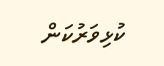ކުޅިވަރުކަން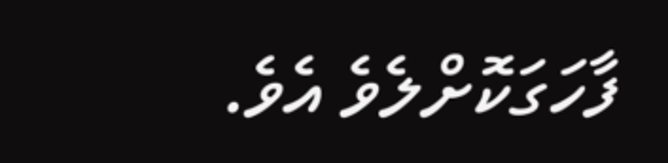ފާހަގަކޮށްލެވެ އެވެ.